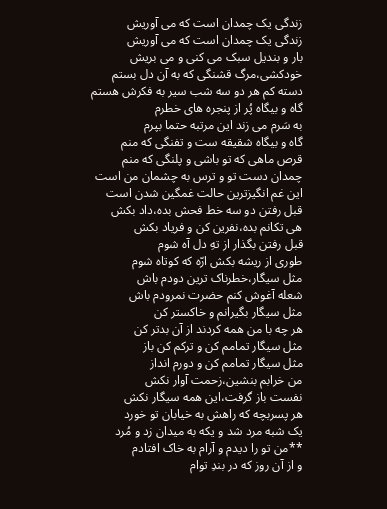زندگی یک چمدان است که می آوریش
زندگی یک چمدان است که می آوریش
بار و بندیل سبک می کنی و می بریش
خودکشی،مرگ قشنگی که به آن دل بستم
دسته کم هر دو سه شب سیر به فکرش هستم
گاه و بیگاه پُر از پنجره های خطرم
به سَرم می زند این مرتبه حتما بپرم
گاه و بیگاه شقیقه ست و تفنگی که منم
قرص ماهی که تو باشی و پلنگی که منم
چمدان دست تو و ترس به چشمان من است
این غم انگیزترین حالت غمگین شدن است
قبل رفتن دو سه خط فحش بده،داد بکش
هی تکانم بده،نفرین کن و فریاد بکش
قبل رفتن بگذار از تهِ دل آه شوم
طوری از ریشه بکش ارّه که کوتاه شوم
مثل سیگار،خطرناک ترین دودم باش
شعله آغوش کنم حضرت نمرودم باش
مثل سیگار بگیرانم و خاکستر کن
هر چه با من همه کردند از آن بدتر کن
مثل سیگار تمامم کن و ترکم کن باز
مثل سیگار تمامم کن و دورم انداز
من خرابم بنشین،زحمت آوار نکش
نفست باز گرفت،این همه سیگار نکش
هر پسربچه که راهش به خیابان تو خورد
یک شبه مرد شد و یکه به میدان زد و مُرد
**من تو را دیدم و آرام به خاک افتادم
و از آن روز که در بندِ توام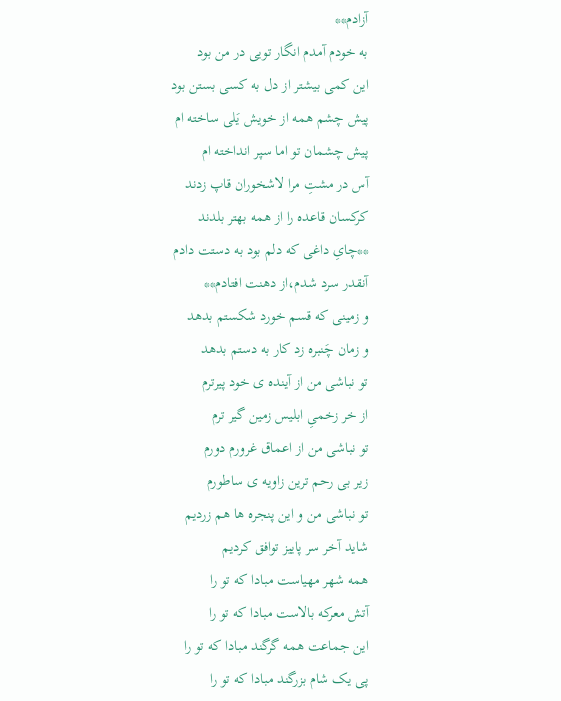آزادم**
به خودم آمدم انگار تویی در من بود
این کمی بیشتر از دل به کسی بستن بود
پیش چشم همه از خویش یَلی ساخته ام
پیش چشمان تو اما سپر انداخته ام
آس در مشتِ مرا لاشخوران قاپ زدند
کرکسان قاعده را از همه بهتر بلدند
**چایِ داغی که دلم بود به دستت دادم
آنقدر سرد شدم،از دهنت افتادم**
و زمینی که قسم خورد شکستم بدهد
و زمان چَنبره زد کار به دستم بدهد
تو نباشی من از آینده ی خود پیرترم
از خر زخمیِ ابلیس زمین گیر ترم
تو نباشی من از اعماق غرورم دورم
زیر بی رحم ترین زاویه ی ساطورم
تو نباشی من و این پنجره ها هم زردیم
شاید آخر سر پاییز توافق کردیم
همه شهر مهیاست مبادا که تو را
آتش معرکه بالاست مبادا که تو را
این جماعت همه گرگند مبادا که تو را
پی یک شام بزرگند مبادا که تو را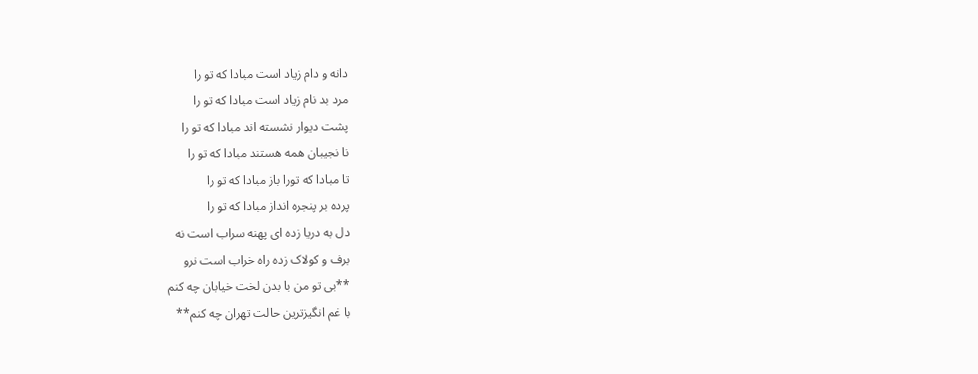دانه و دام زیاد است مبادا که تو را
مرد بد نام زیاد است مبادا که تو را
پشت دیوار نشسته اند مبادا که تو را
نا نجیبان همه هستند مبادا که تو را
تا مبادا که تورا باز مبادا که تو را
پرده بر پنجره انداز مبادا که تو را
دل به دریا زده ای پهنه سراب است نه
برف و کولاک زده راه خراب است نرو
**بی تو من با بدن لخت خیابان چه کنم
با غم انگیزترین حالت تهران چه کنم**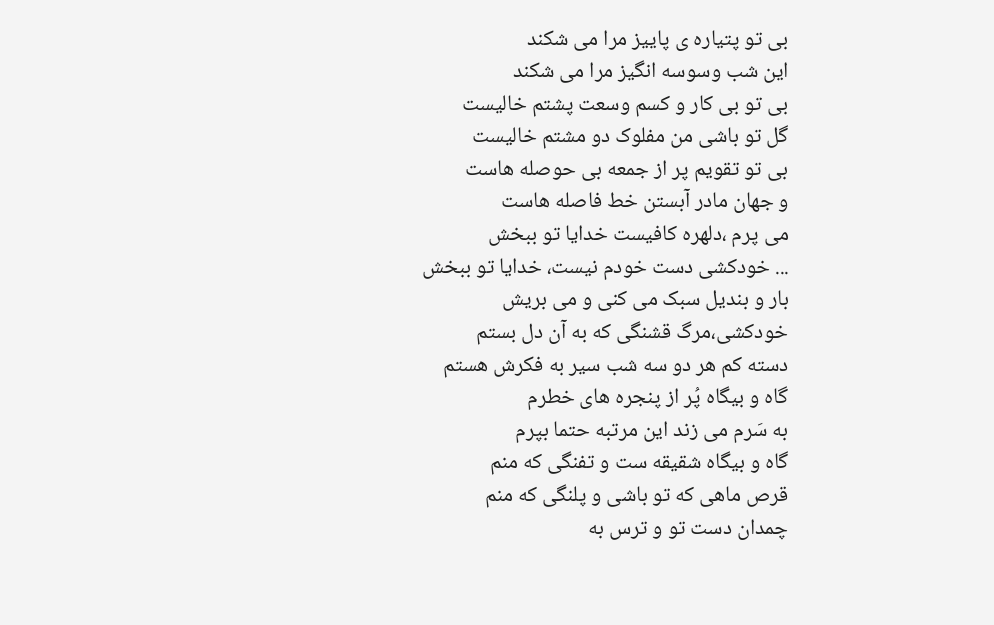بی تو پتیاره ی پاییز مرا می شکند
این شب وسوسه انگیز مرا می شکند
بی تو بی کار و کسم وسعت پشتم خالیست
گل تو باشی من مفلوک دو مشتم خالیست
بی تو تقویم پر از جمعه بی حوصله هاست
و جهان مادر آبستن خط فاصله هاست
می پرم ،دلهره کافیست خدایا تو ببخش
... خودکشی دست خودم نیست، خدایا تو ببخش
بار و بندیل سبک می کنی و می بریش
خودکشی،مرگ قشنگی که به آن دل بستم
دسته کم هر دو سه شب سیر به فکرش هستم
گاه و بیگاه پُر از پنجره های خطرم
به سَرم می زند این مرتبه حتما بپرم
گاه و بیگاه شقیقه ست و تفنگی که منم
قرص ماهی که تو باشی و پلنگی که منم
چمدان دست تو و ترس به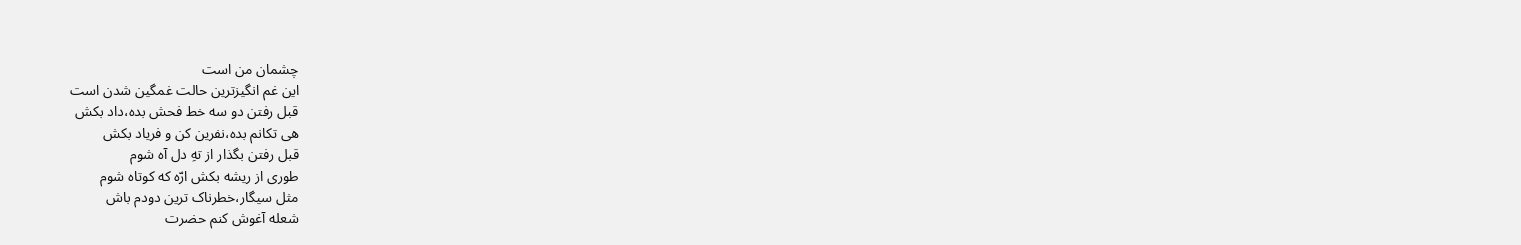چشمان من است
این غم انگیزترین حالت غمگین شدن است
قبل رفتن دو سه خط فحش بده،داد بکش
هی تکانم بده،نفرین کن و فریاد بکش
قبل رفتن بگذار از تهِ دل آه شوم
طوری از ریشه بکش ارّه که کوتاه شوم
مثل سیگار،خطرناک ترین دودم باش
شعله آغوش کنم حضرت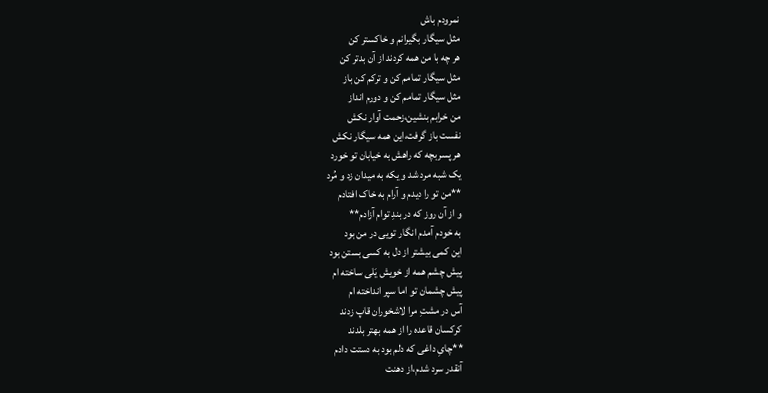نمرودم باش
مثل سیگار بگیرانم و خاکستر کن
هر چه با من همه کردند از آن بدتر کن
مثل سیگار تمامم کن و ترکم کن باز
مثل سیگار تمامم کن و دورم انداز
من خرابم بنشین،زحمت آوار نکش
نفست باز گرفت،این همه سیگار نکش
هر پسربچه که راهش به خیابان تو خورد
یک شبه مرد شد و یکه به میدان زد و مُرد
**من تو را دیدم و آرام به خاک افتادم
و از آن روز که در بندِ توام آزادم**
به خودم آمدم انگار تویی در من بود
این کمی بیشتر از دل به کسی بستن بود
پیش چشم همه از خویش یَلی ساخته ام
پیش چشمان تو اما سپر انداخته ام
آس در مشتِ مرا لاشخوران قاپ زدند
کرکسان قاعده را از همه بهتر بلدند
**چایِ داغی که دلم بود به دستت دادم
آنقدر سرد شدم،از دهنت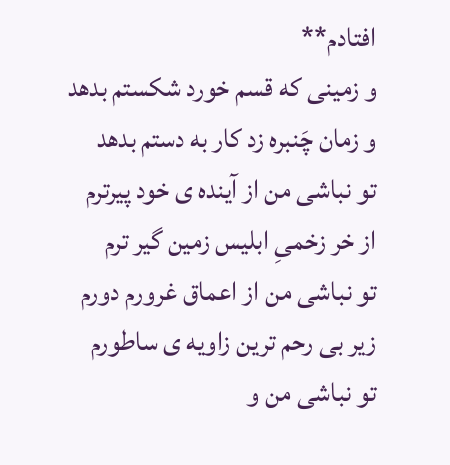افتادم**
و زمینی که قسم خورد شکستم بدهد
و زمان چَنبره زد کار به دستم بدهد
تو نباشی من از آینده ی خود پیرترم
از خر زخمیِ ابلیس زمین گیر ترم
تو نباشی من از اعماق غرورم دورم
زیر بی رحم ترین زاویه ی ساطورم
تو نباشی من و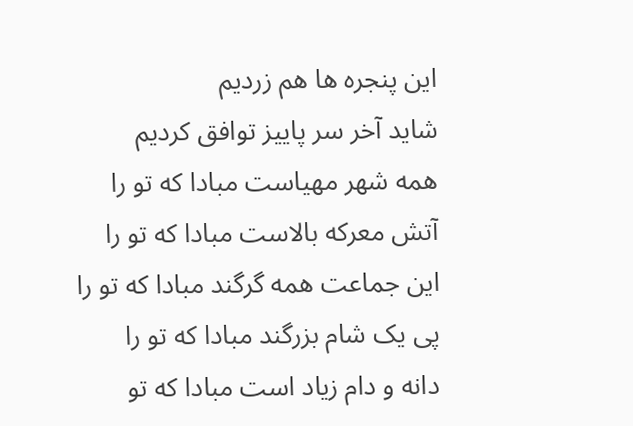این پنجره ها هم زردیم
شاید آخر سر پاییز توافق کردیم
همه شهر مهیاست مبادا که تو را
آتش معرکه بالاست مبادا که تو را
این جماعت همه گرگند مبادا که تو را
پی یک شام بزرگند مبادا که تو را
دانه و دام زیاد است مبادا که تو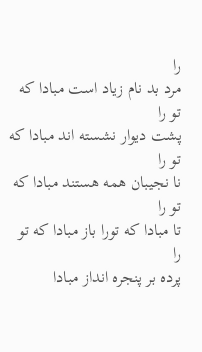را
مرد بد نام زیاد است مبادا که تو را
پشت دیوار نشسته اند مبادا که تو را
نا نجیبان همه هستند مبادا که تو را
تا مبادا که تورا باز مبادا که تو را
پرده بر پنجره انداز مبادا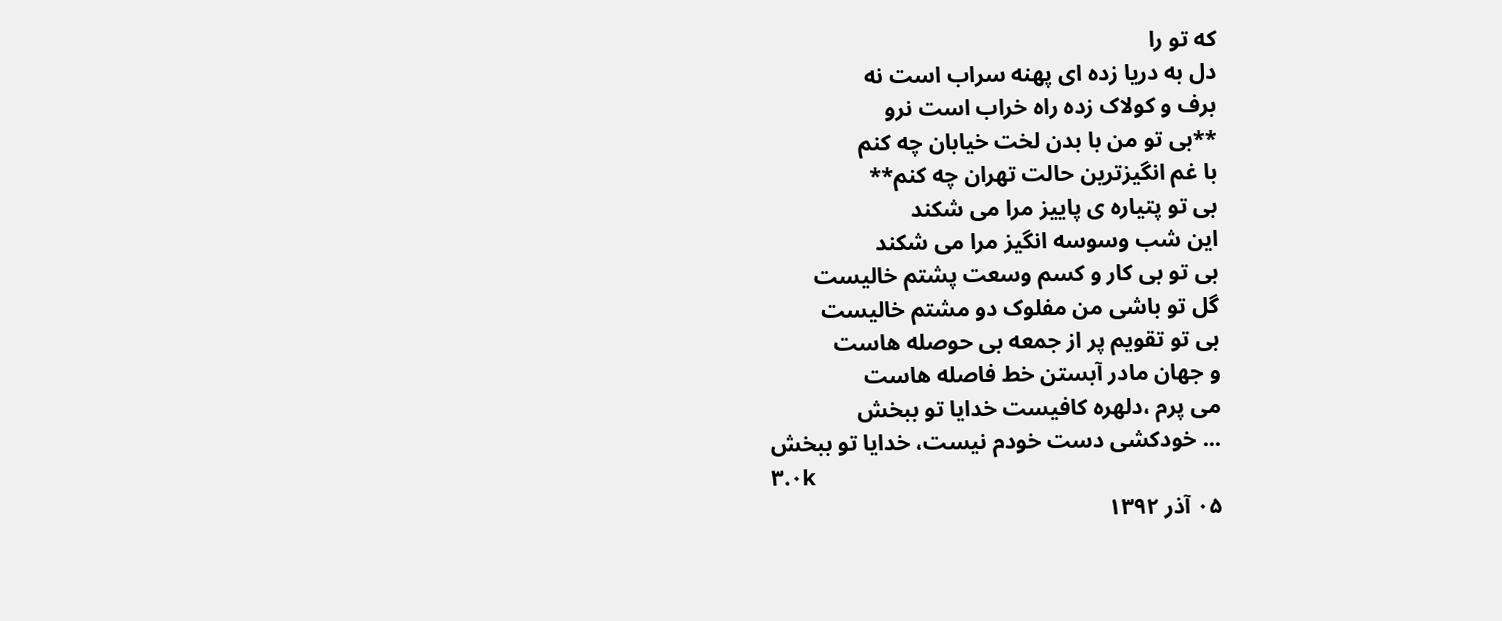که تو را
دل به دریا زده ای پهنه سراب است نه
برف و کولاک زده راه خراب است نرو
**بی تو من با بدن لخت خیابان چه کنم
با غم انگیزترین حالت تهران چه کنم**
بی تو پتیاره ی پاییز مرا می شکند
این شب وسوسه انگیز مرا می شکند
بی تو بی کار و کسم وسعت پشتم خالیست
گل تو باشی من مفلوک دو مشتم خالیست
بی تو تقویم پر از جمعه بی حوصله هاست
و جهان مادر آبستن خط فاصله هاست
می پرم ،دلهره کافیست خدایا تو ببخش
... خودکشی دست خودم نیست، خدایا تو ببخش
۳.۰k
۰۵ آذر ۱۳۹۲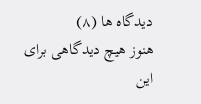دیدگاه ها (۸)
هنوز هیچ دیدگاهی برای این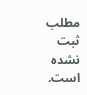مطلب ثبت نشده است.